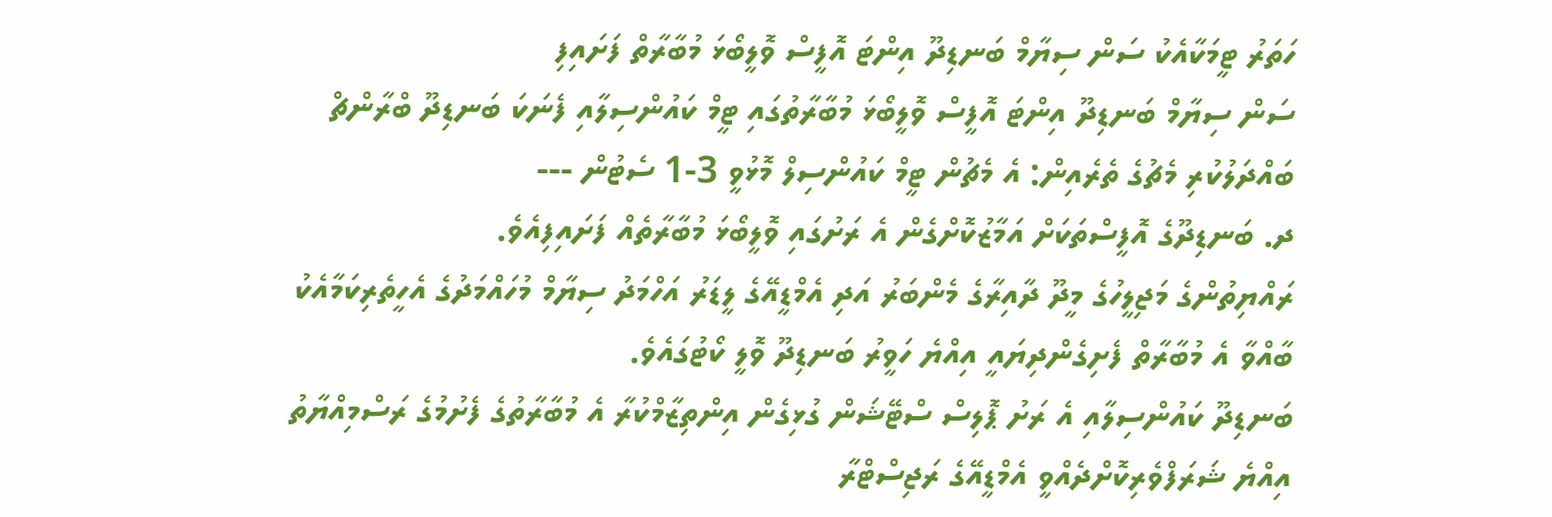ހަތަރު ޓީމަކާއެކު ސަން ސިޔާމް ބަނޑިދޫ އިންޓަ އޮފީސް ވޮލީބޯޅަ މުބާރާތް ފަށައިފި
ސަން ސިޔާމް ބަނޑިދޫ އިންޓަ އޮފީސް ވޮލީބޯޅަ މުބާރާތުގައި ޓީމް ކައުންސިލާއި ފެނަކަ ބަނޑިދޫ ބްރާންޗް ބައްދަލުކުރި މެޗުގެ ތެރެއިން: އެ މެޗުން ޓީމް ކައުންސިލް މޮޅުވީ 3-1 ސެޓުން ---
ދ. ބަނޑިދޫގެ އޮފީސްތަކަށް އަމާޒުކޮށްގެން އެ ރަށުގައި ވޮލީބޯޅަ މުބާރާތެއް ފަށައިފިއެވެ.
ރައްޔިތުންގެ މަޖިލީހުގެ މީދޫ ދާއިރާގެ މެންބަރު އަދި އެމްޑީއޭގެ ލީޑަރު އަހްމަދު ސިޔާމް މުހައްމަދުގެ އެހީތެރިކަމާއެކު ބާއްވާ އެ މުބާރާތް ފެށިގެންދިޔައީ އިއްޔެ ހަވީރު ބަނޑިދޫ ވޮލީ ކޯޓުގައެވެ.
ބަނޑިދޫ ކައުންސިލާއި އެ ރަށު ޕޮލިސް ސްޓޭޝަން ގުޅިގެން އިންތިޒާމްކުރާ އެ މުބާރާތުގެ ފެށުމުގެ ރަސްމިއްޔާތު އިއްޔެ ޝަރަފްވެރިކޮށްދެއްވީ އެމްޑީއޭގެ ރަޖިސްޓްރާ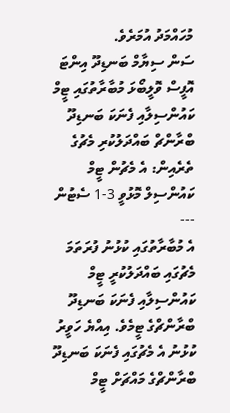މުހައްމަދު އުމަރެވެ.
ސަން ސިޔާމް ބަނޑިދޫ އިންޓަ އޮފީސް ވޮލީބޯޅަ މުބާރާތުގައި ޓީމް ކައުންސިލާއި ފެނަކަ ބަނޑިދޫ ބްރާންޗް ބައްދަލުކުރި މެޗުގެ ތެރެއިން: އެ މެޗުން ޓީމް ކައުންސިލް މޮޅުވީ 3-1 ސެޓުން ---
އެ މުބާރާތުގައި ކުޅުނު ފުރަތަމަ މެޗުގައި ބައްދަލުކުރީ ޓީމް ކައުންސިލާއި ފެނަކަ ބަނޑިދޫ ބްރާންޗްގެ ޓީމެވެ. އިއްޔެ ހަވީރު ކުޅުނު އެ މެޗުގައި ފެނަކަ ބަނޑިދޫ ބްރާންޗްގެ މައްޗަށް ޓީމް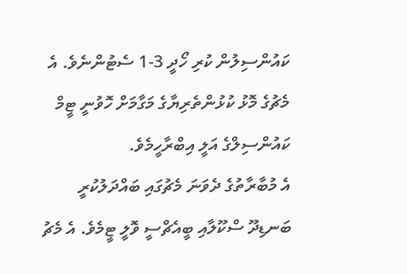ކައުންސިލުން ކުރި ހޯދީ 3-1 ސެޓުންނެވެ. އެ މެޗުގެ މޮޅު ކުޅުންތެރިޔާގެ މަގާމަށް ހޮވުނީ ޓީމް ކައުންސިލްގެ އަލީ އިބްރާހީމެވެ.
އެ މުބާރާތުގެ ދެވަނަ މެޗުގައި ބައްދަލުކުރީ ބަނޑިދޫ ސްކޫލާއި ބީއެޗްސީ ވޮލީ ޓީމެވެ. އެ މެޗު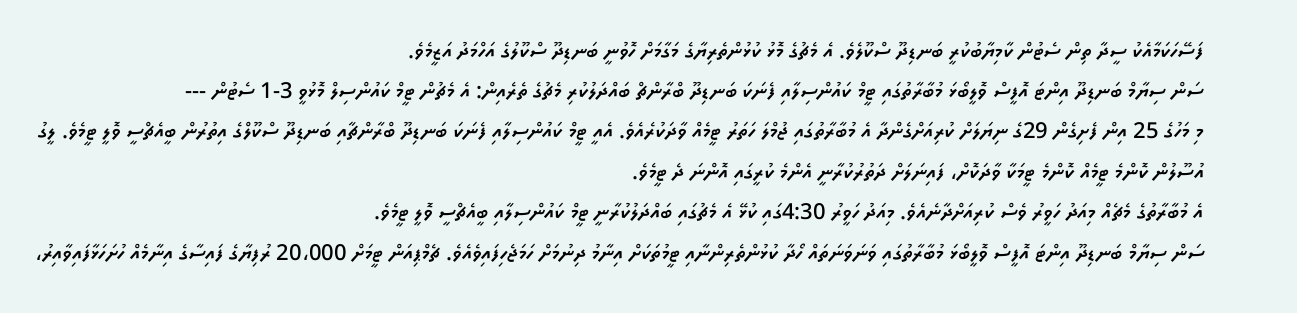ފަސޭހަކަމާއެކު ސީދާ ތިން ސެޓުން ކާމިޔާބުކުރީ ބަނޑިދޫ ސްކޫލެވެ. އެ މެޗުގެ މޮޅު ކުޅުންތެރިޔާގެ މަގާމަށް ހޮވުނީ ބަނޑިދޫ ސްކޫލުގެ އަހްމަދު އަޒީމެވެ.
ސަން ސިޔާމް ބަނޑިދޫ އިންޓަ އޮފީސް ވޮލީބޯޅަ މުބާރާތުގައި ޓީމް ކައުންސިލާއި ފެނަކަ ބަނޑިދޫ ބްރާންޗް ބައްދަލުކުރި މެޗުގެ ތެރެއިން: އެ މެޗުން ޓީމް ކައުންސިލް މޮޅުވީ 3-1 ސެޓުން ---
މި މަހުގެ 25 އިން ފެށިގެން 29ގެ ނިޔަލަށް ކުރިއަށްގެންދާ އެ މުބާރާތުގައި ޖުމްލަ ހަތަރު ޓީމެއް ވާދަކުރެއެވެ. އެއީ ޓީމް ކައުންސިލާއި ފެނަކަ ބަނޑިދޫ ބްރާންޗާއި ބަނޑިދޫ ސްކޫލްގެ އިތުރުން ބީއެޗްސީ ވޮލީ ޓީމެވެ. ލީގު އުސޫލުން ކޮންމެ ޓީމެއް ކޮންމެ ޓީމަކާ ވާދަކޮށް، ފައިނަލަށް ދަތުރުކުރާނީ އެންމެ ކުރީގައި އޮންނަ ދެ ޓީމެވެ.
އެ މުބާރާތުގެ މެޗެއް މިއަދު ހަވީރު ވެސް ކުރިއަށްދާނެއެވެ. މިއަދު ހަވީރު 4:30ގައި ކުޅޭ އެ މެޗުގައި ބައްދަލުކުރާނީ ޓީމް ކައުންސިލާއި ބީއެޗްސީ ވޮލީ ޓީމެވެ.
ސަން ސިޔާމް ބަނޑިދޫ އިންޓަ އޮފީސް ވޮލީބޯޅަ މުބާރާތުގައި ވަނަވަނަތައް ހޯދާ ކުޅުންތެރިންނާއި ޓީމުތަކަށް އިނާމު ދިނުމަށް ހަމަޖެހިފައިވެއެވެ. ޗެމްޕިއަން ޓީމަށް 20،000 ރުފިޔާގެ ފައިސާގެ އިނާމެއް ހުށަހަޅާފައިވާއިރު،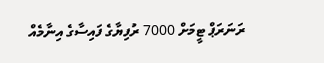ރަނަރަޕް ޓީމަށް 7000 ރުފިޔާގެ ފައިސާގެ އިނާމެއް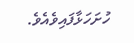ހުށަހަޅާފައިވެއެވެ.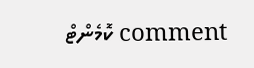comment ކޮމެންޓް